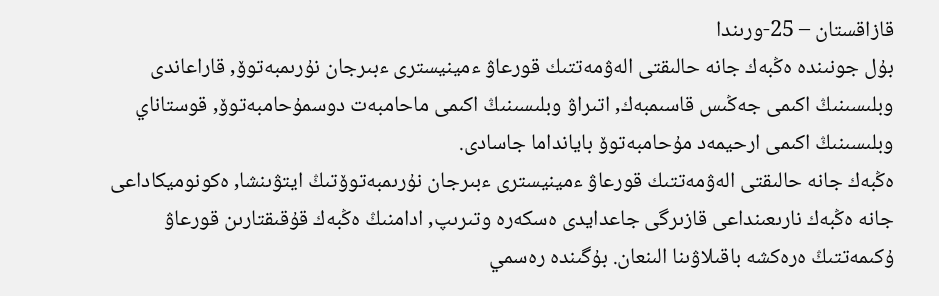قازاقستان – 25-ورىندا
بۇل جونىندە ەڭبەك جانە حالىقتى الەۋمەتتىك قورعاۋ ءمينيسترى ءبىرجان نۇرىمبەتوۆ, قاراعاندى وبلىسىنىڭ اكىمى جەڭىس قاسىمبەك, اتىراۋ وبلىسىنىڭ اكىمى ماحامبەت دوسمۇحامبەتوۆ, قوستاناي وبلىسىنىڭ اكىمى ارحيمەد مۇحامبەتوۆ بايانداما جاسادى.
ەڭبەك جانە حالىقتى الەۋمەتتىك قورعاۋ ءمينيسترى ءبىرجان نۇرىمبەتوۆتىڭ ايتۋىنشا, ەكونوميكاداعى جانە ەڭبەك نارىعىنداعى قازىرگى جاعدايدى ەسكەرە وتىرىپ, ادامنىڭ ەڭبەك قۇقىقتارىن قورعاۋ ۇكىمەتتىڭ ەرەكشە باقىلاۋىنا الىنعان. بۇگىندە رەسمي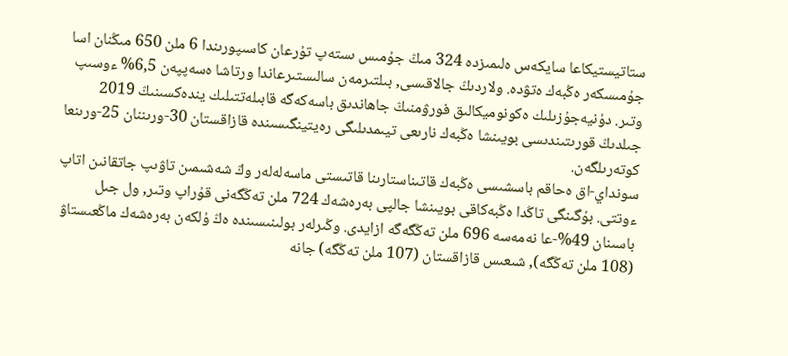ستاتيستيكاعا سايكەس ەلىمىزدە 324 مىڭ جۇمىس ىستەپ تۇرعان كاسىپورىندا 6 ملن 650 مىڭنان اسا جۇمىسكەر ەڭبەك ەتۋدە. ولاردىڭ جالاقىسى, بىلتىرمەن سالىستىرعاندا ورتاشا ەسەپپەن 6,5% ءوسىپ وتىر. دۇنيەجۇزىلىك ەكونوميكالىق فورۋمنىڭ جاھاندىق باسەكەگە قابىلەتتىلىك يندەكسىنىڭ 2019 جىلدىڭ قورىتىندىسى بويىنشا ەڭبەك نارىعى تيىمدىلىگى رەيتينگىسىندە قازاقستان 30-ورىننان 25-ورىنعا كوتەرىلگەن.
سونداي-اق ەحاقم باسشىسى ەڭبەك قاتىناستارىنا قاتىستى ماسەلەلەر وڭ شەشىمىن تاۋىپ جاتقانىن اتاپ ءوتتى. بۇگىنگى تاڭدا ەڭبەكاقى بويىنشا جالپى بەرەشەك 724 ملن تەڭگەنى قۇراپ وتىر, ول جىل باسىنان 49%-عا نەمەسە 696 ملن تەڭگەگە ازايدى. وڭىرلەر بولىنىسىندە ەڭ ۇلكەن بەرەشەك ماڭعىستاۋ (108 ملن تەڭگە), شىعىس قازاقستان (107 ملن تەڭگە) جانە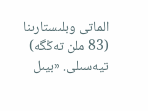الماتى وبلىستارىنا (83 ملن تەڭگە) تيەسىلى. «بيىل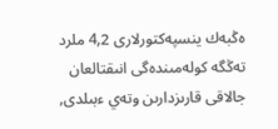ەڭبەك ينسپەكتورلارى 4,2 ملرد تەڭگە كولەمىندەگى انىقتالعان جالاقى قارىزدارىن وتەي ءبىلدى,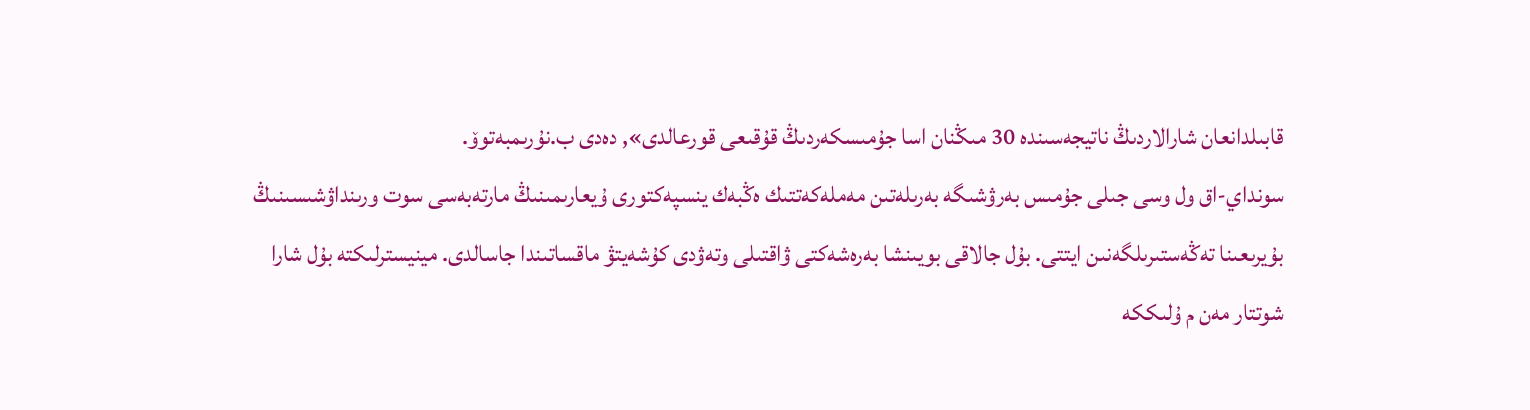قابىلدانعان شارالاردىڭ ناتيجەسىندە 30 مىڭنان اسا جۇمىسكەردىڭ قۇقىعى قورعالدى», دەدى ب.نۇرىمبەتوۆ.
سونداي-اق ول وسى جىلى جۇمىس بەرۋشىگە بەرىلەتىن مەملەكەتتىك ەڭبەك ينسپەكتورى ۇيعارىمىنىڭ مارتەبەسى سوت ورىنداۋشىسىنىڭ بۇيرىعىنا تەڭەستىرىلگەنىن ايتتى. بۇل جالاقى بويىنشا بەرەشەكتى ۋاقتىلى وتەۋدى كۇشەيتۋ ماقساتىندا جاسالدى. مينيسترلىكتە بۇل شارا شوتتار مەن م ۇلىككە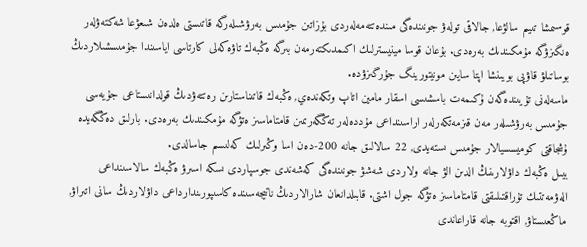قوسىمشا تىيىم سالۋعا, جالاقى تولەۋ جونىندەگى مىندەتتەمەلەردى بۇزاتىن جۇمىس بەرۋشىلەرگە قاتىستى ەلدەن شىعۋعا شەكتەۋلەر ەنگىزۋگە مۇمكىندىك بەرەدى. بۇعان قوسا مينيسترلىك اكىمدىكتەرمەن بىرگە ەڭبەك تاۋەكەلى كارتاسى اياسىندا جۇمىسشىلاردىڭ بوساتىلۋ قاۋپى بويىنشا اپتا سايىن مونيتورينگ جۇرگىزۋدە.
ماسەلەنى تۇيىندەگەن ۇكىمەت باسشىسى اسقار مامين اتاپ وتكەندەي, ەڭبەك قاتىناستارىن رەتتەۋدىڭ قولدانىستاعى جۇيەسى جۇمىس بەرۋشىلەر مەن قىزمەتكەرلەر اراسىنداعى مۇددەلەر تەڭگەرىمىن قامتاماسىز ەتۋگە مۇمكىندىك بەرەدى. بارلىق دەڭگەيدە ۇشجاقتى كوميسسيالار جۇمىس ىستەيدى, 22 سالالىق جانە 200-دەن اسا وڭىرلىك كەلىسىم جاسالدى.
بيىل ەڭبەك داۋلارىنىڭ الدىن الۋ جانە ولاردى شەشۋ جونىندەگى كەشەندى جوسپاردى ىسكە اسىرۋ ەڭبەك سالاسىنداعى الەۋمەتتىك تۇراقتىلىقتى قامتاماسىز ەتۋگە جول اشتى. قابىلدانعان شارالاردىڭ ناتيجەسىندە كاسىپورىندارداعى داۋلاردىڭ سانى اتىراۋ, ماڭعىستاۋ, اقتوبە جانە قاراعاندى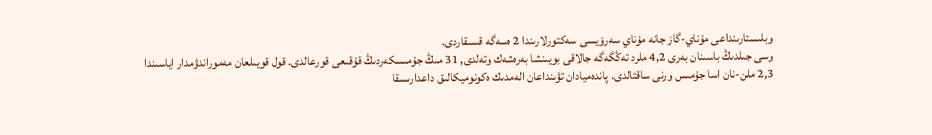وبلىستارىنداعى مۇناي-گاز جانە مۇناي سەرۆيسى سەكتورلارىندا 2 ەسەگە قىسقاردى.
وسى جىلدىڭ باسىنان بەرى 4,2 ملرد تەڭگەگە جالاقى بويىنشا بەرەشەك وتەلدى, 31 مىڭ جۇمىسكەردىڭ قۇقىعى قورعالدى. قول قويىلعان مەموراندۋمدار اياسىندا 2,3 ملن-نان اسا جۇمىس ورنى ساقتالدى. پاندەميادان تۋىنداعان الەمدىك ەكونوميكالىق داعدارىسقا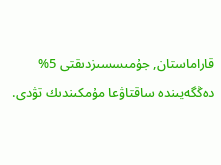قاراماستان, جۇمىسسىزدىقتى 5% دەڭگەيىندە ساقتاۋعا مۇمكىندىك تۋدى.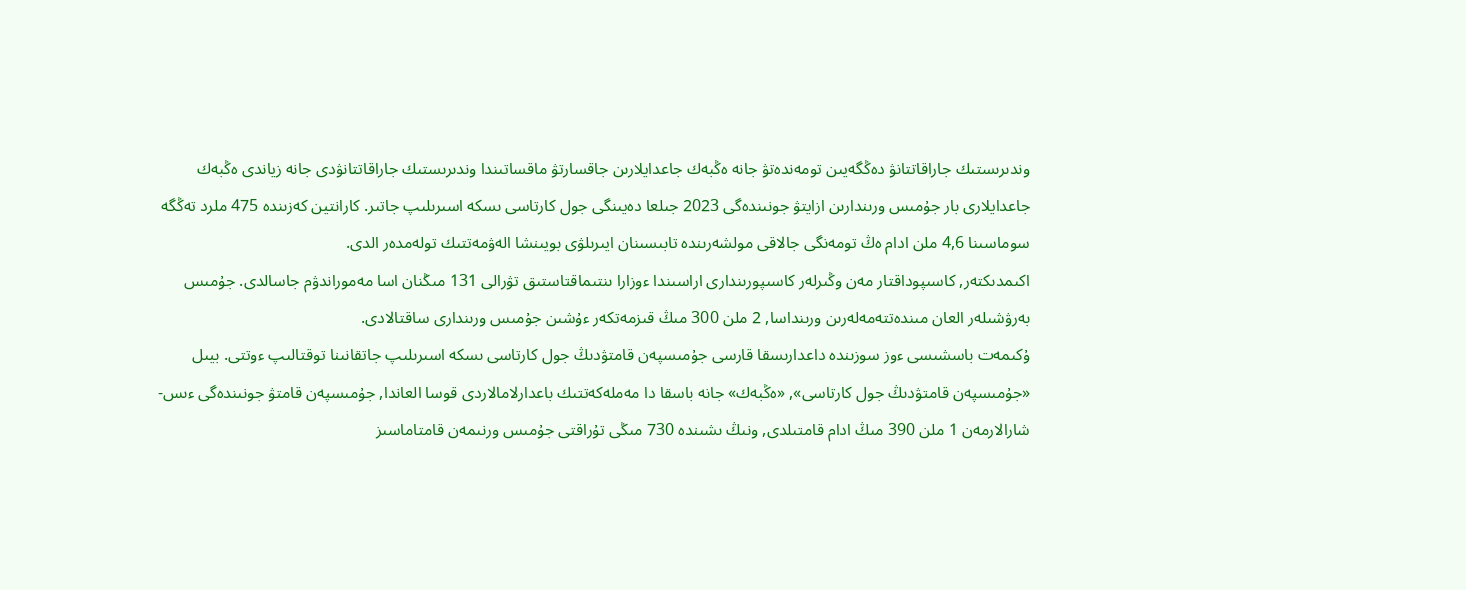وندىرىستىك جاراقاتتانۋ دەڭگەيىن تومەندەتۋ جانە ەڭبەك جاعدايلارىن جاقسارتۋ ماقساتىندا وندىرىستىك جاراقاتتانۋدى جانە زياندى ەڭبەك جاعدايلارى بار جۇمىس ورىندارىن ازايتۋ جونىندەگى 2023 جىلعا دەيىنگى جول كارتاسى ىسكە اسىرىلىپ جاتىر. كارانتين كەزىندە 475 ملرد تەڭگە سوماسىنا 4,6 ملن ادام ەڭ تومەنگى جالاقى مولشەرىندە تابىسىنان ايىرىلۋى بويىنشا الەۋمەتتىك تولەمدەر الدى.
اكىمدىكتەر, كاسىپوداقتار مەن وڭىرلەر كاسىپورىندارى اراسىندا ءوزارا ىنتىماقتاستىق تۋرالى 131 مىڭنان اسا مەموراندۋم جاسالدى. جۇمىس بەرۋشىلەر العان مىندەتتەمەلەرىن ورىنداسا, 2 ملن 300 مىڭ قىزمەتكەر ءۇشىن جۇمىس ورىندارى ساقتالادى.
ۇكىمەت باسشىسى ءوز سوزىندە داعدارىسقا قارسى جۇمىسپەن قامتۋدىڭ جول كارتاسى ىسكە اسىرىلىپ جاتقانىنا توقتالىپ ءوتتى. بيىل «جۇمىسپەن قامتۋدىڭ جول كارتاسى», «ەڭبەك» جانە باسقا دا مەملەكەتتىك باعدارلامالاردى قوسا العاندا, جۇمىسپەن قامتۋ جونىندەگى ءىس-شارالارمەن 1 ملن 390 مىڭ ادام قامتىلدى, ونىڭ ىشىندە 730 مىڭى تۇراقتى جۇمىس ورنىمەن قامتاماسىز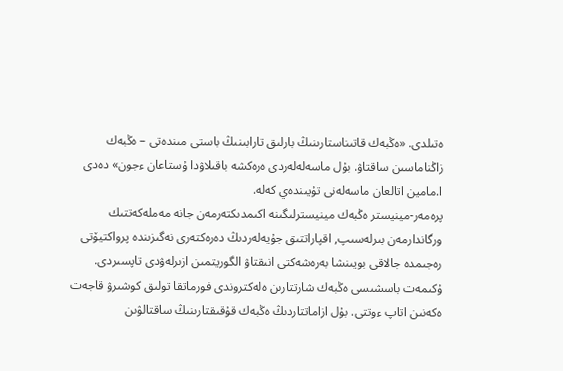ەتىلدى. «ەڭبەك قاتىناستارىنىڭ بارلىق تارابىنىڭ باستى مىندەتى – ەڭبەك زاڭناماسىن ساقتاۋ. بۇل ماسەلەلەردى ەرەكشە باقىلاۋدا ۇستاعان ءجون» دەدى ا.مامين اتالعان ماسەلەنى تۇيىندەي كەلە.
پرەمەر-مينيستر ەڭبەك مينيسترلىگىنە اكىمدىكتەرمەن جانە مەملەكەتتىك ورگاندارمەن بىرلەسىپ, اقپاراتتىق جۇيەلەردىڭ دەرەكتەرى نەگىزىندە پرواكتيۆتى رەجىمدە جالاقى بويىنشا بەرەشەكتى انىقتاۋ الگوريتمىن ازىرلەۋدى تاپسىردى. ۇكىمەت باسشىسى ەڭبەك شارتتارىن ەلەكتروندى فورماتقا تولىق كوشىرۋ قاجەت ەكەنىن اتاپ ءوتتى. بۇل ازاماتتاردىڭ ەڭبەك قۇقىقتارىنىڭ ساقتالۋىن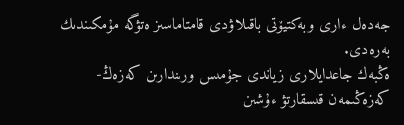جەدەل ءارى وبەكتيۆتى باقىلاۋدى قامتاماسىز ەتۋگە مۇمكىندىك بەرەدى.
ەڭبەك جاعدايلارى زياندى جۇمىس ورىندارىن كەزەڭ-كەزەڭىمەن قىسقارتۋ ءۇشىن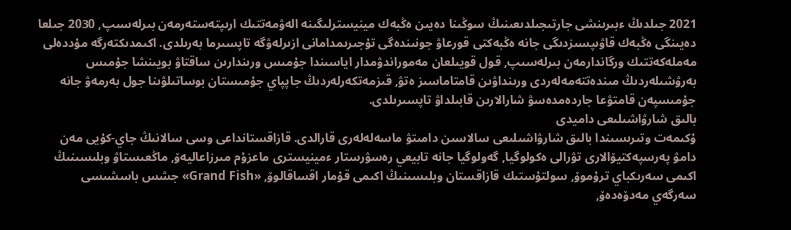2021 جىلدىڭ ءبىرىنشى جارتىجىلدىعىنىڭ سوڭىنا دەيىن ەڭبەك مينيسترلىگىنە الەۋمەتتىك ارىپتەستەرمەن بىرلەسىپ, 2030 جىلعا دەيىنگى ەڭبەك قاۋىپسىزدىگى جانە ەڭبەكتى قورعاۋ جونىندەگى تۇجىرىمدامانى ازىرلەۋگە تاپسىرما بەرىلدى. اكىمدىكتەرگە مۇددەلى مەملەكەتتىك ورگاندارمەن بىرلەسىپ, قول قويىلعان مەموراندۋمدار اياسىندا جۇمىس ورىندارىن ساقتاۋ بويىنشا جۇمىس بەرۋشىلەردىڭ مىندەتتەمەلەردى ورىنداۋىن قامتاماسىز ەتۋ, قىزمەتكەرلەردىڭ جاپپاي جۇمىستان بوساتىلۋىنا جول بەرمەۋ جانە جۇمىسپەن قامتۋعا جاردەمدەسۋ شارالارىن قابىلداۋ تاپسىرىلدى.
بالىق شارۋاشىلىعى داميدى
ۇكىمەت وتىرىسىندا بالىق شارۋاشىلىعى سالاسىن دامىتۋ ماسەلەلەرى قارالدى. قازاقستانداعى وسى سالانىڭ جاي-كۇيى مەن دامۋ پەرسپەكتيۆالارى تۋرالى ەكولوگيا, گەولوگيا جانە تابيعي رەسۋرستار ءمينيسترى ماعزۇم مىرزاعاليەۆ, ماڭعىستاۋ وبلىسىنىڭ اكىمى سەرىكباي ترۇموۆ, سولتۇستىك قازاقستان وبلىسىنىڭ اكىمى قۇمار اقساقالوۆ, «Grand Fish» جشس باسشىسى سەرگەي مەدۆەدەۆ,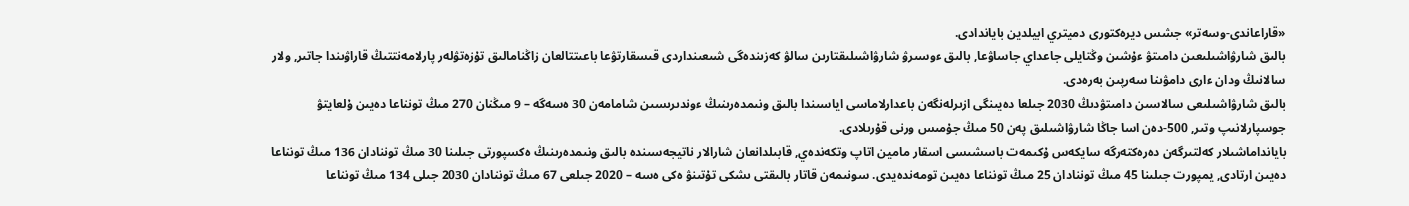«قاراعاندى-وسەتر» جشس ديرەكتورى دميتري ابيلدين باياندادى.
بالىق شارۋاشىلىعىن دامىتۋ ءۇشىن وڭتايلى جاعداي جاساۋعا, بالىق ءوسىرۋ شارۋاشىلىقتارىن سالۋ كەزىندەگى شىعىنداردى قىسقارتۋعا باعىتتالعان زاڭنامالىق تۇزەتۋلەر پارلامەنتتىڭ قاراۋىندا جاتىر, ولار سالانىڭ ودان ءارى دامۋىنا سەرپىن بەرەدى.
بالىق شارۋاشىلىعى سالاسىن دامىتۋدىڭ 2030 جىلعا دەيىنگى ازىرلەنگەن باعدارلاماسى اياسىندا بالىق ونىمدەرىنىڭ ءوندىرىسىن شامامەن 30 ەسەگە – 9 مىڭنان 270 مىڭ تونناعا دەيىن ۇلعايتۋ جوسپارلانىپ وتىر, 500-دەن اسا جاڭا شارۋاشىلىق پەن 50 مىڭ جۇمىس ورنى قۇرىلادى.
بايانداماشىلار كەلتىرگەن دەرەكتەرگە سايكەس ۇكىمەت باسشىسى اسقار مامين اتاپ وتكەندەي, قابىلدانعان شارالار ناتيجەسىندە بالىق ونىمدەرىنىڭ ەكسپورتى جىلىنا 30 مىڭ توننادان 136 مىڭ تونناعا دەيىن ارتادى, يمپورت جىلىنا 45 مىڭ توننادان 25 مىڭ تونناعا دەيىن تومەندەيدى. سونىمەن قاتار بالىقتى ىشكى تۇتىنۋ ەكى ەسە – 2020 جىلعى 67 مىڭ توننادان 2030 جىلى 134 مىڭ تونناعا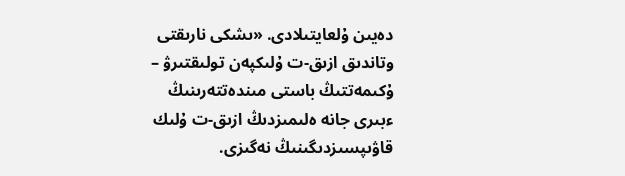دەيىن ۇلعايتىلادى. «ىشكى نارىقتى وتاندىق ازىق-ت ۇلىكپەن تولىقتىرۋ – ۇكىمەتتىڭ باستى مىندەتتەرىنىڭ ءبىرى جانە ەلىمىزدىڭ ازىق-ت ۇلىك قاۋىپسىزدىگىنىڭ نەگىزى.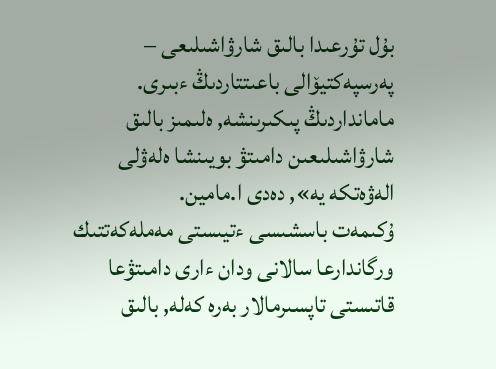بۇل تۇرعىدا بالىق شارۋاشىلىعى – پەرسپەكتيۆالى باعىتتاردىڭ ءبىرى. مامانداردىڭ پىكىرىنشە, ەلىمىز بالىق شارۋاشىلىعىن دامىتۋ بويىنشا ەلەۋلى الەۋەتكە يە», دەدى ا.مامين.
ۇكىمەت باسشىسى ءتيىستى مەملەكەتتىك ورگاندارعا سالانى ودان ءارى دامىتۋعا قاتىستى تاپسىرمالار بەرە كەلە, بالىق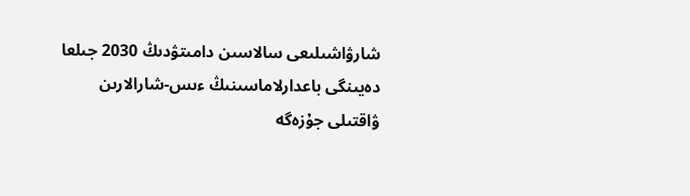شارۋاشىلىعى سالاسىن دامىتۋدىڭ 2030 جىلعا دەيىنگى باعدارلاماسىنىڭ ءىس-شارالارىن ۋاقتىلى جۇزەگە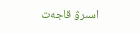اسىرۋ قاجەت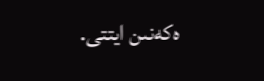ەكەنىن ايتتى.